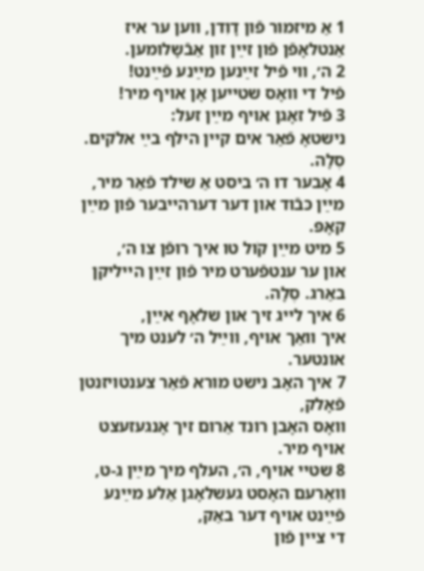1 אַ מיזמור פֿון דָוִדן, װען ער איז אַנטלאָפֿן פֿון זײַן זון אַבֿשָלומען.
2 ה׳, װי פֿיל זײַנען מײַנע פֿײַנט!
פֿיל די װאָס שטײען אָן אױף מיר!
3 פֿיל זאָגן אױף מײַן זעל:
נישטאָ פֿאַר אים קײן הילף בײַ אלֹקים. סֶלָה.
4 אָבער דו ה׳ ביסט אַ שילד פֿאַר מיר,
מײַן כּבֿוד און דער דערהײבער פֿון מײַן קאָפּ.
5 מיט מײַן קֹול טו איך רופֿן צו ה׳,
און ער ענטפֿערט מיר פֿון זײַן הײליקן באַרג. סֶלָה.
6 איך לײג זיך און שלאָף אײַן,
איך װאַך אױף, װײַל ה׳ לענט מיך אונטער.
7 איך האָב נישט מורא פֿאַר צענטױזנטן פֿאָלק,
װאָס האָבן רונד אַרום זיך אָנגעזעצט אױף מיר.
8 שטײ אױף, ה׳, העלף מיך מײַן ג-ט,
װאָרעם האָסט געשלאָגן אַלע מײַנע פֿײַנט אױף דער באַק,
די צײן פֿון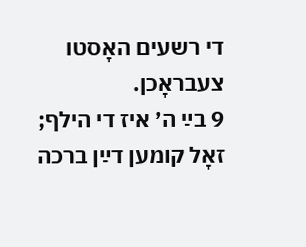די רשעים האָסטו צעבראָכן.
9 בײַ ה׳ איז די הילף;
זאָל קומען דײַן ברכה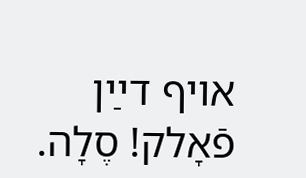אױף דײַן פֿאָלק! סֶלָה.